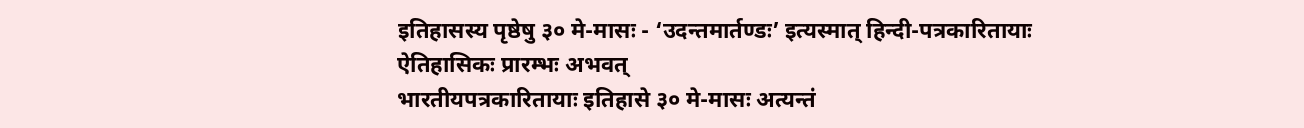इतिहासस्य पृष्ठेषु ३० मे-मासः - ‘उदन्तमार्तण्डः’ इत्यस्मात् हिन्दी-पत्रकारितायाः ऐतिहासिकः प्रारम्भः अभवत्
भारतीयपत्रकारितायाः इतिहासे ३० मे-मासः अत्यन्तं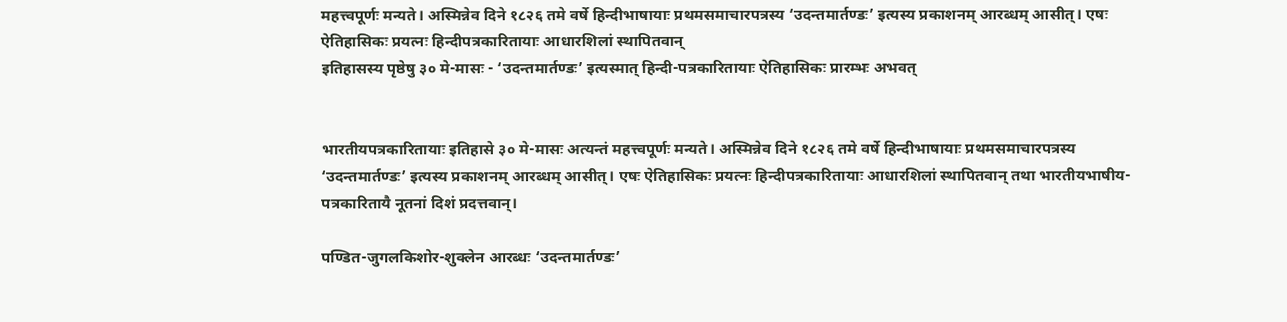महत्त्वपूर्णः मन्यते। अस्मिन्नेव दिने १८२६ तमे वर्षे हिन्दीभाषायाः प्रथमसमाचारपत्रस्य ‘उदन्तमार्तण्डः’ इत्यस्य प्रकाशनम् आरब्धम् आसीत्। एषः ऐतिहासिकः प्रयत्नः हिन्दीपत्रकारितायाः आधारशिलां स्थापितवान्
इतिहासस्य पृष्ठेषु ३० मे-मासः - ‘उदन्तमार्तण्डः’ इत्यस्मात् हिन्दी-पत्रकारितायाः ऐतिहासिकः प्रारम्भः अभवत्


भारतीयपत्रकारितायाः इतिहासे ३० मे-मासः अत्यन्तं महत्त्वपूर्णः मन्यते। अस्मिन्नेव दिने १८२६ तमे वर्षे हिन्दीभाषायाः प्रथमसमाचारपत्रस्य ‘उदन्तमार्तण्डः’ इत्यस्य प्रकाशनम् आरब्धम् आसीत्। एषः ऐतिहासिकः प्रयत्नः हिन्दीपत्रकारितायाः आधारशिलां स्थापितवान् तथा भारतीयभाषीय-पत्रकारितायै नूतनां दिशं प्रदत्तवान्।

पण्डित-जुगलकिशोर-शुक्लेन आरब्धः ‘उदन्तमार्तण्डः’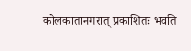कोलकातानगरात् प्रकाशितः भवति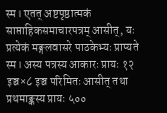स्म। एतत् अष्टपृष्ठात्मकं साप्ताहिकसमाचारपत्रम् आसीत्, यः प्रत्येकं मङ्गलवासरे पाठकेभ्यः प्राप्यते स्म। अस्य पत्रस्य आकारः प्रायः १२ इञ्च×८ इञ्च परिमितः आसीत् तथा प्रथमाङ्कस्य प्रायः ५००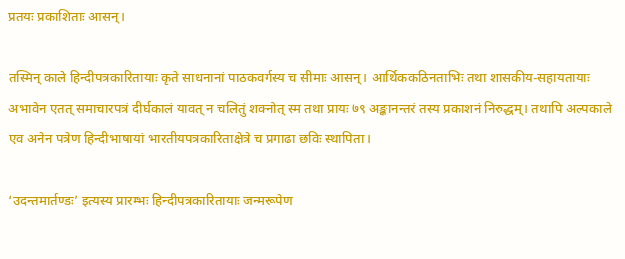प्रतयः प्रकाशिताः आसन्।

तस्मिन् काले हिन्दीपत्रकारितायाः कृते साधनानां पाठकवर्गस्य च सीमाः आसन्। आर्थिककठिनताभिः तथा शासकीय-सहायतायाः अभावेन एतत् समाचारपत्रं दीर्घकालं यावत् न चलितुं शक्नोत् स्म तथा प्रायः ७९ अङ्कानन्तरं तस्य प्रकाशनं निरुद्धम्। तथापि अल्पकाले एव अनेन पत्रेण हिन्दीभाषायां भारतीयपत्रकारिताक्षेत्रे च प्रगाढा छविः स्थापिता।

‘उदन्तमार्तण्डः’ इत्यस्य प्रारम्भः हिन्दीपत्रकारितायाः जन्मरूपेण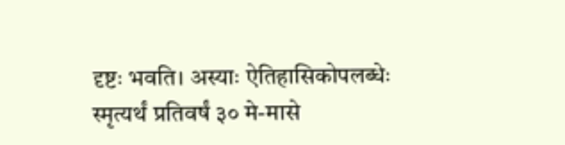दृष्टः भवति। अस्याः ऐतिहासिकोपलब्धेः स्मृत्यर्थं प्रतिवर्षं ३० मे-मासे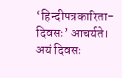‘हिन्दीपत्रकारिता-दिवसः’ आचर्यते। अयं दिवसः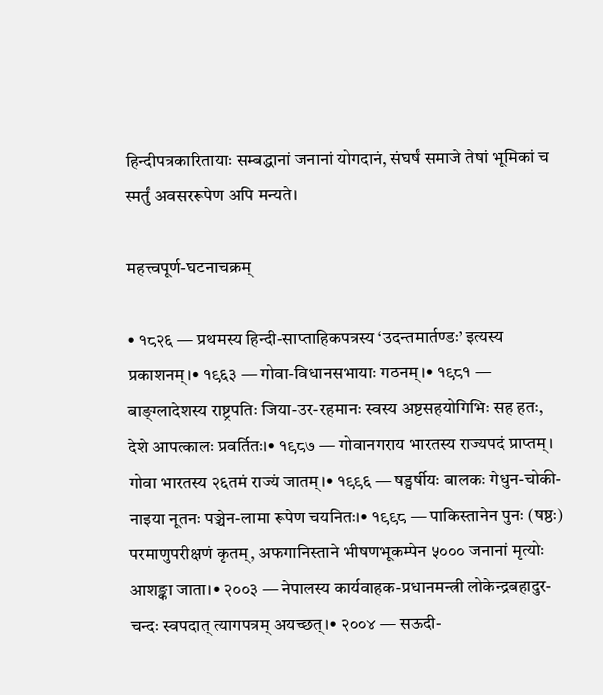हिन्दीपत्रकारितायाः सम्बद्धानां जनानां योगदानं, संघर्षं समाजे तेषां भूमिकां च स्मर्तुं अवसररूपेण अपि मन्यते।

महत्त्वपूर्ण-घटनाचक्रम्

• १८२६ — प्रथमस्य हिन्दी-साप्ताहिकपत्रस्य ‘उदन्तमार्तण्डः’ इत्यस्य प्रकाशनम्।• १९६३ — गोवा-विधानसभायाः गठनम्।• १९८१ — बाङ्ग्लादेशस्य राष्ट्रपतिः जिया-उर-रहमानः स्वस्य अष्टसहयोगिभिः सह हतः, देशे आपत्कालः प्रवर्तितः।• १९८७ — गोवानगराय भारतस्य राज्यपदं प्राप्तम्। गोवा भारतस्य २६तमं राज्यं जातम्।• १९९६ — षड्वर्षीयः बालकः गेधुन-चोकी-नाइया नूतनः पञ्चेन-लामा रूपेण चयनितः।• १९९८ — पाकिस्तानेन पुनः (षष्ठः) परमाणुपरीक्षणं कृतम्, अफगानिस्ताने भीषणभूकम्पेन ५००० जनानां मृत्योः आशङ्का जाता।• २००३ — नेपालस्य कार्यवाहक-प्रधानमन्त्री लोकेन्द्रबहादुर-चन्दः स्वपदात् त्यागपत्रम् अयच्छत्।• २००४ — सऊदी-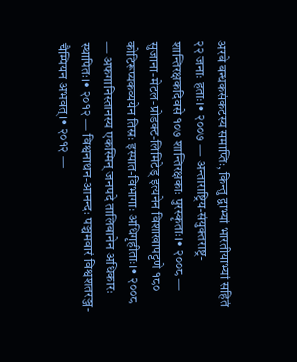अरबे बन्धकसंकटस्य समाप्तिः, किन्तु द्वाभ्यां भारतीयाभ्यां सहितं २२ जनाः हताः।• २००७ — अन्ताराष्ट्रिय-संयुक्तराष्ट्र-शान्तिरक्षकदिवसे १०७ शान्तिरक्षकाः पुरस्कृताः।• २००८ — सुजाना-मेटल-प्रोडक्ट-लिमिटेड् इत्यनेन विशाखापट्टणे १८० कोटिरूप्यकव्ययेन तिस्रः इस्पात-विभागाः अधिगृहीताः।• २००८ — अफगानिस्तानस्य एकस्मिन् जनपदे तालिबानेन अधिकारः स्थापितः।• २०१२ — विश्वनाथन-आनन्दः पञ्चमवारं विश्वशतरञ्ज-चैम्पियन अभवत्।• २०१२ —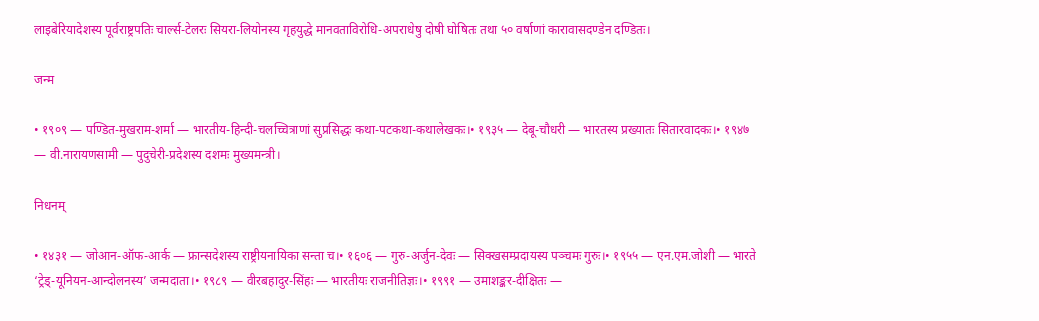लाइबेरियादेशस्य पूर्वराष्ट्रपतिः चार्ल्स-टेलरः सियरा-लियोनस्य गृहयुद्धे मानवताविरोधि-अपराधेषु दोषी घोषितः तथा ५० वर्षाणां कारावासदण्डेन दण्डितः।

जन्म

• १९०९ — पण्डित-मुखराम-शर्मा — भारतीय-हिन्दी-चलच्चित्राणां सुप्रसिद्धः कथा-पटकथा-कथालेखकः।• १९३५ — देबू-चौधरी — भारतस्य प्रख्यातः सितारवादकः।• १९४७ — वी.नारायणसामी — पुदुचेरी-प्रदेशस्य दशमः मुख्यमन्त्री।

निधनम्

• १४३१ — जोआन-ऑफ-आर्क — फ्रान्सदेशस्य राष्ट्रीयनायिका सन्ता च।• १६०६ — गुरु-अर्जुन-देवः — सिक्खसम्प्रदायस्य पञ्चमः गुरुः।• १९५५ — एन.एम.जोशी — भारते ‘ट्रेड्-यूनियन-आन्दोलनस्य’ जन्मदाता।• १९८९ — वीरबहादुर-सिंहः — भारतीयः राजनीतिज्ञः।• १९९१ — उमाशङ्कर-दीक्षितः —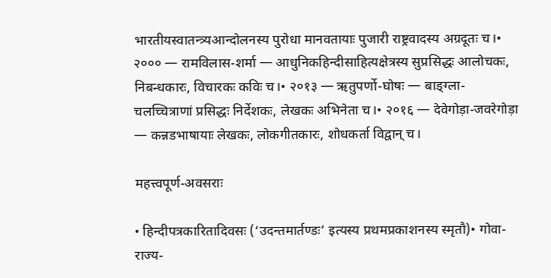भारतीयस्वातन्त्र्यआन्दोलनस्य पुरोधा मानवतायाः पुजारी राष्ट्रवादस्य अग्रदूतः च।• २००० — रामविलास-शर्मा — आधुनिकहिन्दीसाहित्यक्षेत्रस्य सुप्रसिद्धः आलोचकः, निबन्धकारः, विचारकः कविः च।• २०१३ — ऋतुपर्णो-घोषः — बाङ्ग्ला-चलच्चित्राणां प्रसिद्धः निर्देशकः, लेखकः अभिनेता च।• २०१६ — देवेगोड़ा-जवरेगोड़ा — कन्नडभाषायाः लेखकः, लोकगीतकारः, शोधकर्ता विद्वान् च।

महत्त्वपूर्ण-अवसराः

• हिन्दीपत्रकारितादिवसः (‘उदन्तमार्तण्डः’ इत्यस्य प्रथमप्रकाशनस्य स्मृतौ)• गोवा-राज्य-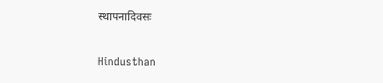स्थापनादिवसः

Hindusthan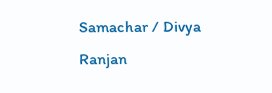Samachar / Divya Ranjan